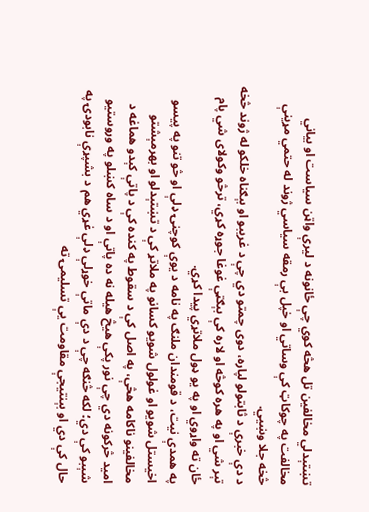تښتېدلي مخالفین تل هڅه کوي چې ځانونه د لیرې واټن سیاست او بیاني مخالفت په چوکاټ کې وساتي او خپل بې رمقه سیاسي ژوند له حتمي مړینې څخه جلا وښيي.
د دې خبرې د ثابتولو لپاره، دوی چمتو دي چې د غریبو او بېګناه خلکو له ژوند څخه تېر شي او په هره کوڅه او لاره کې بېګټې غوغا جوړه کړي، ترڅو وکولای شي پام ځان ته واړوي او په یو ډول ملاتړي پیدا کړي.
په همدې نیت، د قومندان ملنګ په نامه د یوې کوچنۍ ډلې او څو تنو په پیسو اخیستل شویو او غولول شویو کسانو په ملاتړ کې د تښتېدلو او بهرمېشتو مخالفینو ناکامه هڅې، په اصل کې د سقوط په کنده کې د پاتې کېدو هماغه د امید څرکونه دي چې نور پکې هیڅ هیله نه ده پاتې او د ساه کښلو په وروستیو شېبو کې دي؛ لکه څنګه چې د دې ماتې خوړلې ډلې غړي هم د بشپړې نابودۍ په حال کې دي او بېنتیجې مقاومت یې تسلیمۍ ته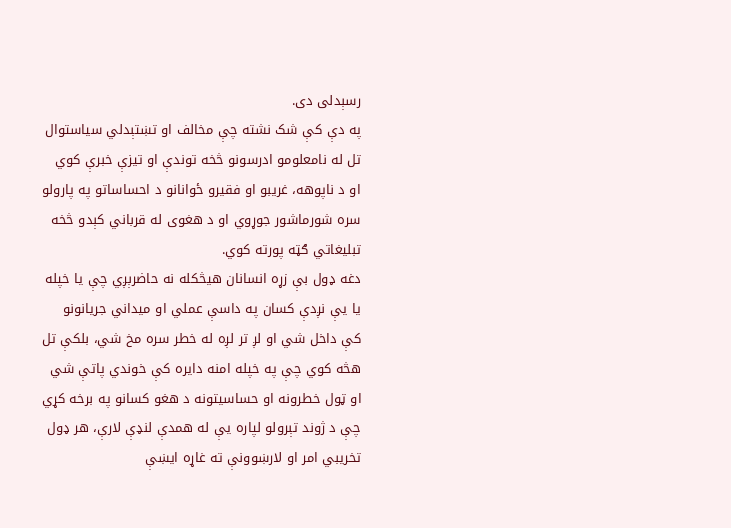رسېدلی دی.
په دې کې شک نشته چې مخالف او تښتېدلي سیاستوال تل له نامعلومو ادرسونو څخه توندې او تیزې خبرې کوي او د ناپوهه، غریبو او فقیرو ځوانانو د احساساتو په پارولو سره شورماشور جوړوي او د هغوی له قرباني کېدو څخه تبلیغاتي ګټه پورته کوي.
دغه ډول بې زړه انسانان هیڅکله نه حاضرېږي چې یا خپله یا یې نږدې کسان په داسې عملي او میداني جریانونو کې داخل شي او لږ تر لږه له خطر سره مخ شي، بلکې تل هڅه کوي چې په خپله امنه دایره کې خوندي پاتې شي او ټول خطرونه او حساسیتونه د هغو کسانو په برخه کړي چې د ژوند تېرولو لپاره یې له همدې لنډې لارې، هر ډول تخریبي امر او لارښوونې ته غاړه ایښې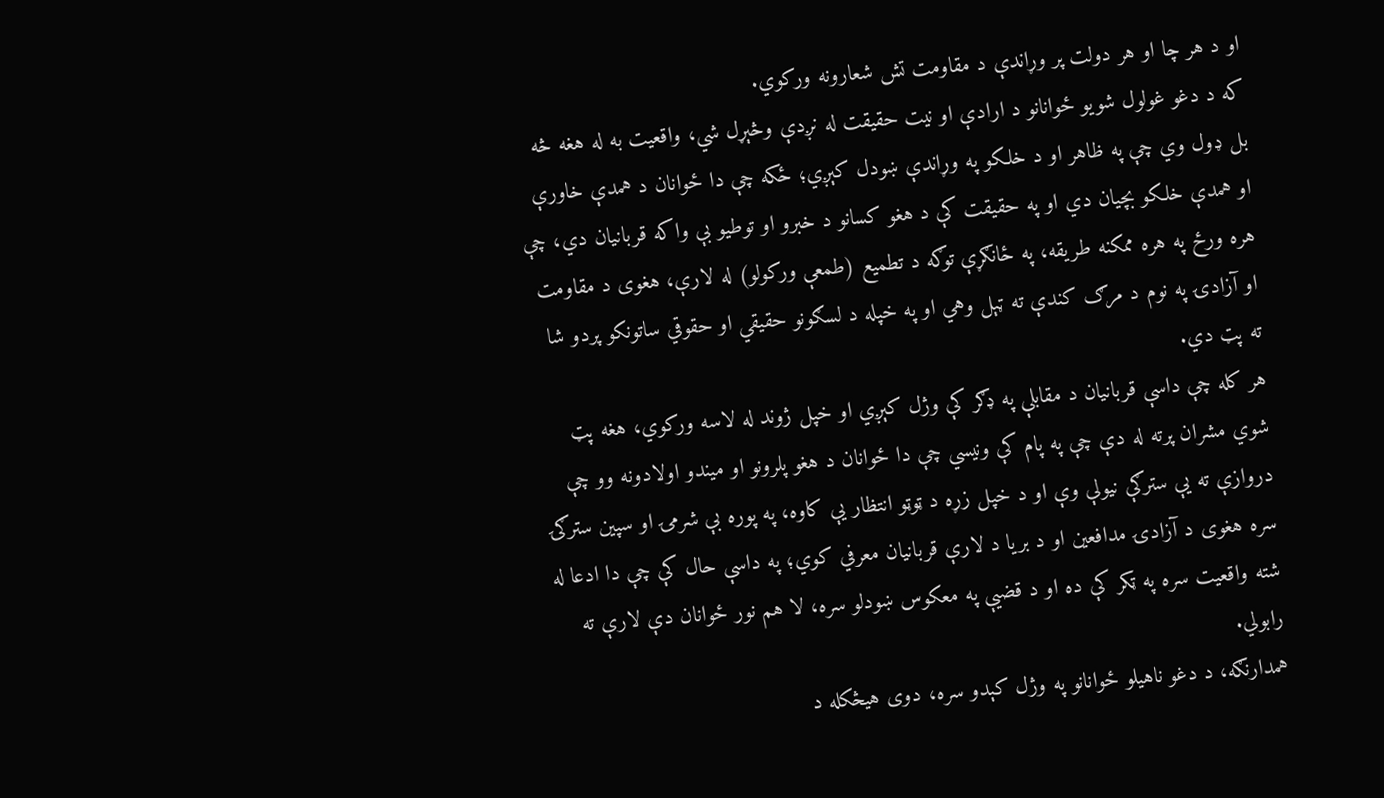او د هر چا او هر دولت پر وړاندې د مقاومت تش شعارونه ورکوي.
که د دغو غولول شویو ځوانانو د ارادې او نیت حقیقت له نږدې وڅېړل شي، واقعیت به له هغه څه بل ډول وي چې په ظاهر او د خلکو په وړاندې ښودل کېږي؛ ځکه چې دا ځوانان د همدې خاورې او همدې خلکو بچیان دي او په حقیقت کې د هغو کسانو د خبرو او توطیو بې واکه قربانیان دي، چې هره ورځ په هره ممکنه طریقه، په ځانګړې توګه د تطمیع (طمعې ورکولو) له لارې، هغوی د مقاومت او آزادۍ په نوم د مرګ کندې ته ټېل وهي او په خپله د لسګونو حقیقي او حقوقي ساتونکو پردو شا ته پټ دي.
هر کله چې داسې قربانیان د مقابلې په ډګر کې وژل کېږي او خپل ژوند له لاسه ورکوي، هغه پټ شوي مشران پرته له دې چې په پام کې ونیسي چې دا ځوانان د هغو پلرونو او میندو اولادونه وو چې دروازې ته یې سترګې نیولې وې او د خپل زړه د ټوټو انتظار یې کاوه، په پوره بې شرمۍ او سپین سترګۍ سره هغوی د آزادۍ مدافعین او د بریا د لارې قربانیان معرفي کوي؛ په داسې حال کې چې دا ادعا له شته واقعیت سره په ټکر کې ده او د قضیې په معکوس ښودلو سره، لا هم نور ځوانان دې لارې ته رابولي.
همدارنګه، د دغو ناهیلو ځوانانو په وژل کېدو سره، دوی هیڅکله د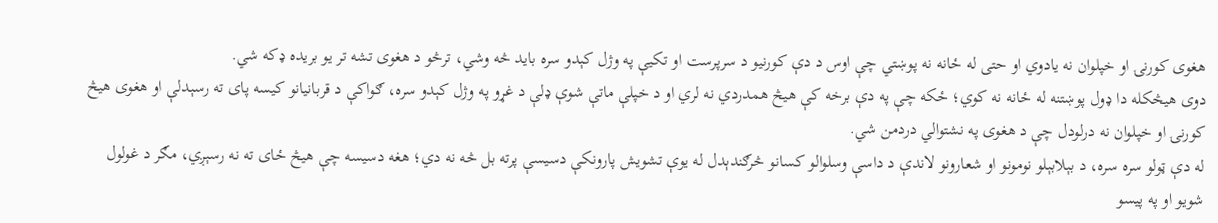هغوی کورنۍ او خپلوان نه یادوي او حتی له ځانه نه پوښتي چې اوس د دې کورنیو د سرپرست او تکیې په وژل کېدو سره باید څه وشي، ترڅو د هغوی تشه تر یو بریده ډکه شي.
دوی هیڅکله دا ډول پوښتنه له ځانه نه کوي؛ ځکه چې په دې برخه کې هیڅ همدردي نه لري او د خپلې ماتې شوې ډلې د غړو په وژل کېدو سره، ګواکې د قربانیانو کیسه پای ته رسېدلې او هغوی هیڅ کورنۍ او خپلوان نه درلودل چې د هغوی په نشتوالي دردمن شي.
له دې ټولو سره سره، د بېلابېلو نومونو او شعارونو لاندې د داسې وسلوالو کسانو څرګندېدل له یوې تشویش پارونکې دسیسې پرته بل څه نه دي؛ هغه دسیسه چې هیڅ ځای ته نه رسېږي، مګر د غولول شویو او په پیسو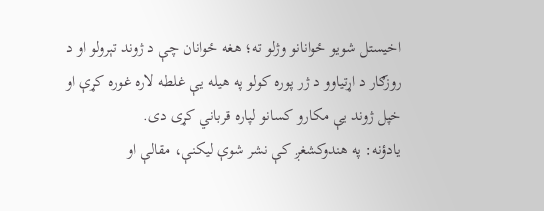اخیستل شویو ځوانانو وژلو ته؛ هغه ځوانان چې د ژوند تېرولو او د روزګار د اړتیاوو د ژر پوره کولو په هیله یې غلطه لاره غوره کړې او خپل ژوند یې مکارو کسانو لپاره قرباني کړی دی.
یادؤنه: په هندوکشغږ کې نشر شوې لیکنې، مقالې او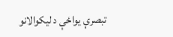تبصرې یواځې د لیکوالانو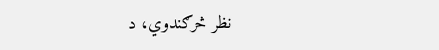نظر څرګندوي، د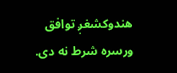هندوکشغږ توافق ورسره شرط نه دی.